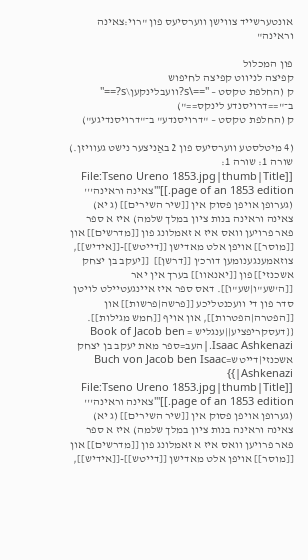אונטערשייד צווישן ווערסיעס פון "רוי:צאינה וראינה"

פון המכלול
קפיצה לניווט קפיצה לחיפוש
ק (החלפת טקסט – "==\s?וועבלינקען\s?==" ב־"==דרויסנדע לינקס==")
ק (החלפת טקסט – "דרויסנדע" ב־"דרויסנדיגע")

(4 מיטלסטע ווערסיעס פון 2 באַניצער נישט געוויזן.)
שורה 1: שורה 1:
[[File:Tseno Ureno 1853.jpg|thumb|Title page of an 1853 edition.]]'''צאינה וראינה''' (גערופן אויפן פסוק אין [[שיר השירים]] (ג יא) צאינה וראינה בנות ציון במלך שלמה) איז א ספר פאר פרויען וואס איז א זאמלונג פון [[מדרשים]] און [[מוסר]] אויפן אלט מאדישן [[דייטש]]-[[אידיש]], צוזאמענגענומען דורכ'ן [[דרשן]]  [[יעקב בן יצחק אשכנזי]] פון [[יאנאוו]] בערך אין יאר [[ה'שע"ו|שע"ו]]. דאס ספר איז איינגעטיילט לויטן סדר פון די וועכנטליכע [[פרשה|פרשות]] און [[הפטרה|הפטרות]], און אויף [[חמש מגילות]].
{{דעסקריפציע||ענגליש = Book of Jacob ben Isaac Ashkenazi.|העב=ספר מאת יעקב בן יצחק אשכנזי|דייטש=Buch von Jacob ben Isaac Ashkenazi|}}
[[File:Tseno Ureno 1853.jpg|thumb|Title page of an 1853 edition.]]'''צאינה וראינה''' (גערופן אויפן פסוק אין [[שיר השירים]] (ג יא) צאינה וראינה בנות ציון במלך שלמה) איז א ספר פאר פרויען וואס איז א זאמלונג פון [[מדרשים]] און [[מוסר]] אויפן אלט מאדישן [[דייטש]]-[[אידיש]],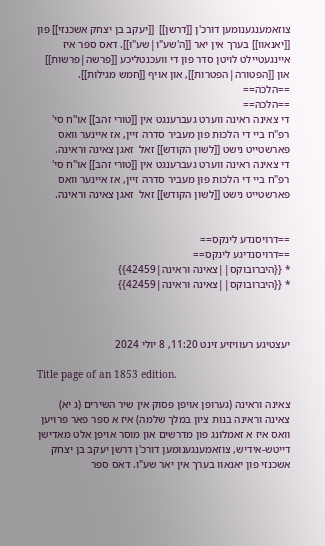צוזאמענגענומען דורכ'ן [[דרשן]]  [[יעקב בן יצחק אשכנזי]] פון [[יאנאוו]] בערך אין יאר [[ה'שע"ו|שע"ו]]. דאס ספר איז איינגעטיילט לויטן סדר פון די וועכנטליכע [[פרשה|פרשות]] און [[הפטורה|הפטרות]], און אויף [[חמש מגילות]].
==הלכה==
==הלכה==
די צאינה ראינה ווערט געברענגט אין [[טורי זהב]] או"ח סי' רפ"ח ביי די הלכות פון מעביר סדרה זיין, אז איינער וואס פארשטייט נישט [[לשון הקודש]] זאל  זאגן צאינה וראינה.
די צאינה ראינה ווערט געברענגט אין [[טורי זהב]] או"ח סי' רפ"ח ביי די הלכות פון מעביר סדרה זיין, אז איינער וואס פארשטייט נישט [[לשון הקודש]] זאל  זאגן צאינה וראינה.


==דרויסנדע לינקס==
==דרויסנדיגע לינקס==
* {{היברובוקס||צאינה וראינה|42459}}
* {{היברובוקס||צאינה וראינה|42459}}



יעצטיגע רעוויזיע זינט 11:20, 8 יולי 2024

Title page of an 1853 edition.

צאינה וראינה (גערופן אויפן פסוק אין שיר השירים (ג יא) צאינה וראינה בנות ציון במלך שלמה) איז א ספר פאר פרויען וואס איז א זאמלונג פון מדרשים און מוסר אויפן אלט מאדישן דייטש-אידיש, צוזאמענגענומען דורכ'ן דרשן יעקב בן יצחק אשכנזי פון יאנאוו בערך אין יאר שע"ו. דאס ספר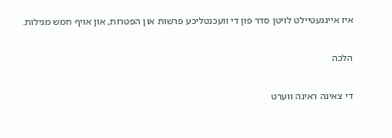איז איינגעטיילט לויטן סדר פון די וועכנטליכע פרשות און הפטרות, און אויף חמש מגילות.

הלכה

די צאינה ראינה ווערט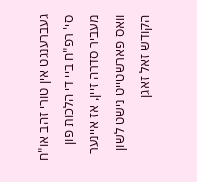געברענגט אין טורי זהב או"ח סי' רפ"ח ביי די הלכות פון מעביר סדרה זיין, אז איינער וואס פארשטייט נישט לשון הקודש זאל זאגן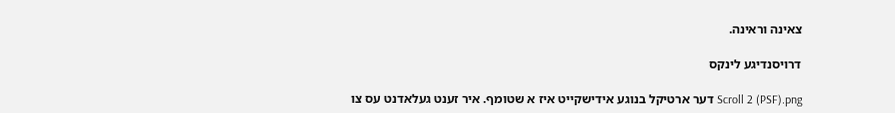צאינה וראינה.

דרויסנדיגע לינקס

Scroll 2 (PSF).png דער ארטיקל בנוגע אידישקייט איז א שטומף. איר זענט געלאדנט עס צו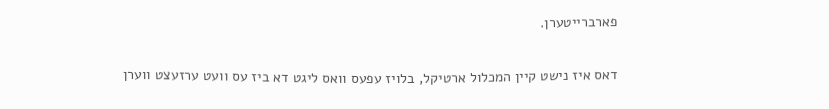פארברייטערן.

דאס איז נישט קיין המכלול ארטיקל, בלויז עפעס וואס ליגט דא ביז עס וועט ערזעצט ווערן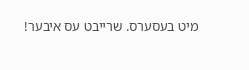מיט בעסערס. שרייבט עס איבער!